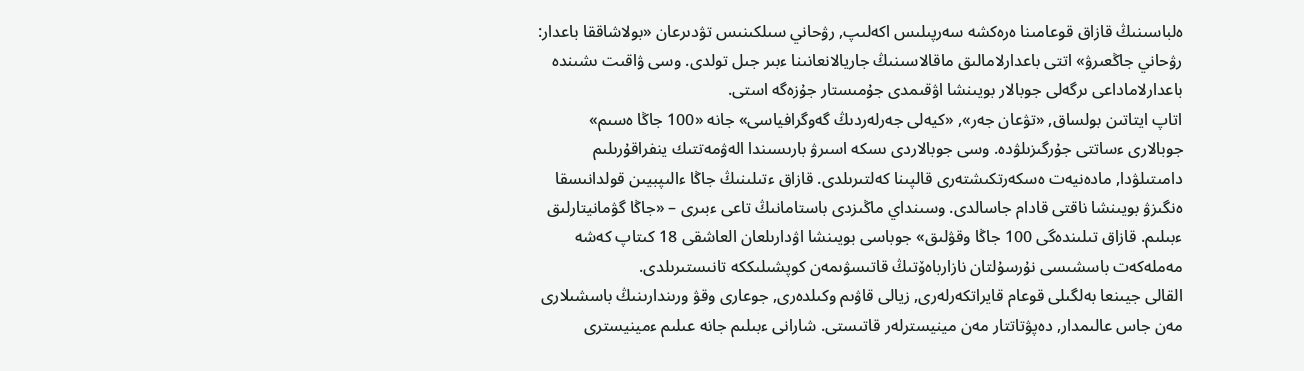ەلباسىنىڭ قازاق قوعامىنا ەرەكشە سەرپىلىس اكەلىپ, رۋحاني سىلكىنىس تۋدىرعان «بولاشاققا باعدار: رۋحاني جاڭعىرۋ» اتتى باعدارلامالىق ماقالاسىنىڭ جاريالانعانىنا ءبىر جىل تولدى. وسى ۋاقىت ىشىندە باعدارلاماداعى ىرگەلى جوبالار بويىنشا اۋقىمدى جۇمىستار جۇزەگە استى.
اتاپ ايتاتىن بولساق, «تۋعان جەر», «كيەلى جەرلەردىڭ گەوگرافياسى» جانە «100 جاڭا ەسىم» جوبالارى ءساتتى جۇرگىزىلۋدە. وسى جوبالاردى ىسكە اسىرۋ بارىسىندا الەۋمەتتىك ينفراقۇرىلىم دامىتىلۋدا, مادەنيەت ەسكەرتكىشتەرى قالپىنا كەلتىرىلدى. قازاق ءتىلىنىڭ جاڭا ءالىپبيىن قولدانىسقا ەنگىزۋ بويىنشا ناقتى قادام جاسالدى. وسىنداي ماڭىزدى باستامانىڭ تاعى ءبىرى – «جاڭا گۋمانيتارلىق ءبىلىم. قازاق تىلىندەگى 100 جاڭا وقۋلىق» جوباسى بويىنشا اۋدارىلعان العاشقى 18 كىتاپ كەشە مەملەكەت باسشىسى نۇرسۇلتان نازارباەۆتىڭ قاتىسۋىمەن كوپشىلىككە تانىستىرىلدى.
القالى جيىنعا بەلگىلى قوعام قايراتكەرلەرى, زيالى قاۋىم وكىلدەرى, جوعارى وقۋ ورىندارىنىڭ باسشىلارى مەن جاس عالىمدار, دەپۋتاتتار مەن مينيسترلەر قاتىستى. شارانى ءبىلىم جانە عىلىم ءمينيسترى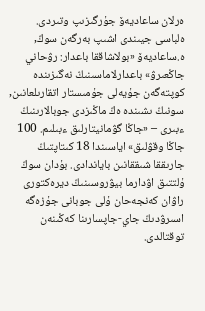ەرلان ساعاديەۆ جۇرگىزىپ وتىردى. ەلباسى جيىندى اشىپ بەرگەن سوڭ, ە.ساعاديەۆ «بولاشاققا باعدار: رۋحاني جاڭعىرۋ» باعدارلاماسىنىڭ نەگىزىندە كوپتەگەن جۇيەلى جۇمىستار اتقارىلعانىن, سونىڭ ىشىندە ەڭ ماڭىزدى جوبالارىنىڭ ءبىرى – «جاڭا گۋمانيتارلىق ءبىلىم. 100 جاڭا وقۋلىق» اياسىندا 18 كىتاپتىڭ جارىققا شىققانىن باياندادى. بۇدان سوڭ ۇلتتىق اۋدارما بيۋروسىنىڭ ديرەكتورى راۋان كەنجەحان ۇلى جوبانى جۇزەگە اسىرۋدىڭ جاي-جاپسارىنا كەڭىنەن توقتالدى.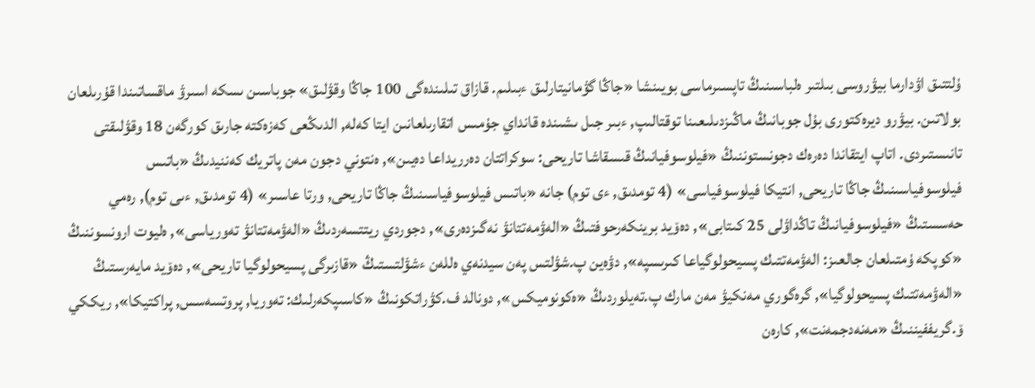ۇلتتىق اۋدارما بيۋروسى بىلتىر ەلباسىنىڭ تاپسىرماسى بويىنشا «جاڭا گۋمانيتارلىق ءبىلىم. قازاق تىلىندەگى 100 جاڭا وقۋلىق» جوباسىن ىسكە اسىرۋ ماقساتىندا قۇرىلعان بولاتىن. بيۋرو ديرەكتورى بۇل جوبانىڭ ماڭىزدىلىعىنا توقتالىپ, ءبىر جىل ىشىندە قانداي جۇمىس اتقارىلعانىن ايتا كەلە, الدىڭعى كەزەكتە جارىق كورگەن 18 وقۋلىقتى تانىستىردى. اتاپ ايتقاندا دەرەك دجونستوننىڭ «فيلوسوفيانىڭ قىسقاشا تاريحى: سوكراتتان دەرريداعا دەيىن», ەنتوني دجون مەن پاتريك كەننيدىڭ «باتىس فيلوسوفياسىنىڭ جاڭا تاريحى, انتيكا فيلوسوفياسى» (4 تومدىق, ءى توم) جانە «باتىس فيلوسوفياسىنىڭ جاڭا تاريحى, ورتا عاسىر» (4 تومدىق, ءىى توم), رەمي حەسستىڭ «فيلوسوفيانىڭ تاڭداۋلى 25 كىتابى», دەۆيد برينكەرحوفتىڭ «الەۋمەتتانۋ نەگىزدەرى», دجوردي ريتتسەردىڭ «الەۋمەتتانۋ تەورياسى», ەليوت ارونسوننىڭ «كوپكە ۇمتىلعان جالعىز: الەۋمەتتىك پسيحولوگياعا كىرىسپە», دۋەين پ.شۋلتس پەن سيدنەي ەللەن ءشۋلتستىڭ «قازىرگى پسيحولوگيا تاريحى», دەۆيد مايەرستىڭ «الەۋمەتتىك پسيحولوگيا», گرەگوري مەنكيۋ مەن مارك پ.تەيلوردىڭ «ەكونوميكس», دونالد ف.كۋراتكونىڭ «كاسىپكەرلىك: تەوريا, پروتسەسس, پراكتيكا», ريككي ۆ.گريففيننىڭ «مەنەدجمەنت», كارەن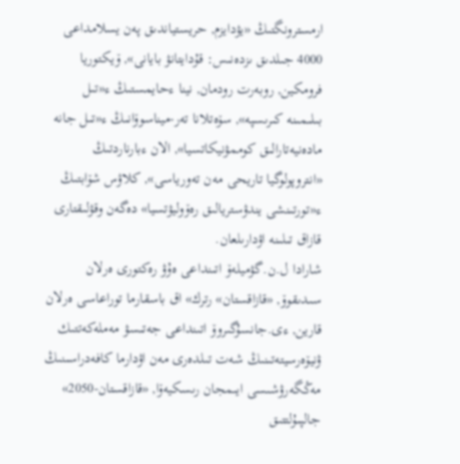ارمسترونگتىڭ «يۋدايزم, حريستياندىق پەن يسلامداعى 4000 جىلدىق ىزدەنىس: قۇدايتانۋ بايانى», ۆيكتوريا فرومكين, روبەرت رودمان, نينا ءحايمستىڭ ء«تىل بىلىمىنە كىرىسپە», سۆەتلانا تەر-ميناسوۆانىڭ ء«تىل جانە مادەنيەتارالىق كوممۋنيكاتسيا», الان ءبارناردتىڭ «انتروپولوگيا تاريحى مەن تەورياسى», كلاۋس شۆابتىڭ ء«تورتىنشى يندۋستريالىق رەۆوليۋتسيا» دەگەن وقۋلىقتارى قازاق تىلىنە اۋدارىلعان.
شارادا ل.ن.گۋميلەۆ اتىنداعى ەۇۋ رەكتورى ەرلان سىدىقوۆ, «قازاقستان» رترك» اق باسقارما توراعاسى ەرلان قارين, ءى.جانسۇگىروۆ اتىنداعى جەتىسۋ مەملەكەتتىك ۋنيۆەرسيتەتىنىڭ شەت تىلدەرى مەن اۋدارما كافەدراسىنىڭ مەڭگەرۋشىسى ايىمجان رىسكيەۆا, «قازاقستان-2050» جالپىۇلتتىق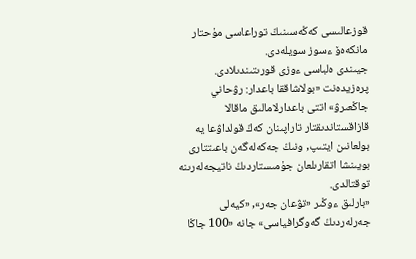قوزعالىسى كەڭەسىنىڭ توراعاسى مۇحتار مانكەەۆ ءسوز سويلەدى.
جيىندى ەلباسى ءوزى قورىتىندىلادى. پرەزيدەنت «بولاشاققا باعدار: رۋحاني جاڭعىرۋ» اتتى باعدارلامالىق ماقالا قازاقستاندىقتار تاراپىنان كەڭ قولداۋعا يە بولعانىن ايتىپ, ونىڭ جەكەلەگەن باعىتتارى بويىنشا اتقارىلعان جۇمىستاردىڭ ناتيجەلەرىنە توقتالدى.
«بارلىق ءوڭىر «تۋعان جەر», «كيەلى جەرلەردىڭ گەوگرافياسى» جانە «100 جاڭا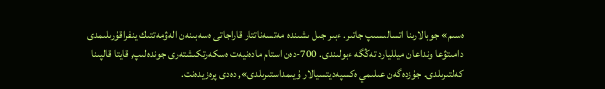ەسىم» جوبالارىنا اتسالىسىپ جاتىر. ءبىر جىل ىشىندە مەتسەناتتار قاراجاتى ەسەبىنەن الەۋمەتتىك ينفراقۇرىلىمدى دامىتۋعا ونداعان ميلليارد تەڭگە ءبولىندى. 700-دەن استام مادەنيەت ەسكەرتكىشتەرى جوندەلىپ, قايتا قالپىنا كەلتىرىلدى. جۇزدەگەن عىلىمي ەكسپەديتسيالار ۇيىمداستىرىلدى», دەدى پرەزيدەنت.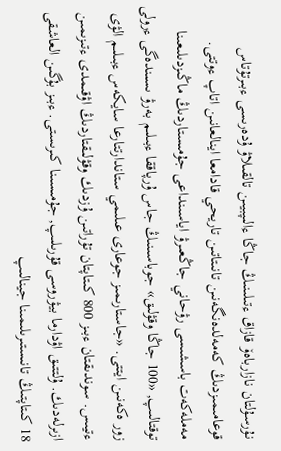نۇرسۇلتان نازارباەۆ قازاق ءتىلىنىڭ جاڭا ءالىپبيىن تالقىلاۋ ۇدەرىسى ءبىرتۇتاس قوعامىمىزدىڭ كەمەلدەنگەنىن تانىتاتىن تاريحي قادامعا اينالعانىن اتاپ ءوتتى.
مەملەكەت باسشىسى رۋحاني جاڭعىرۋ اياسىنداعى جۇمىستاردىڭ ماڭىزدىلىعىنا توقتالىپ, «100 جاڭا وقۋلىق» جوباسىنىڭ جاس ۇرپاققا ءبىلىم بەرۋ ىسىندەگى ءرولى زور ەكەنىن ايتتى. «جاستارىمىز جوعارى عىلىمي ستاندارتتارعا سايكەس ءبىلىم الۋى ءتيىس. سوندىقتان ءبىز 800 كىتاپتان تۇراتىن ۇزدىك وقۋلىقتاردىڭ اۋقىمدى ءتىزىمىن ازىرلەدىك. ۇلتتىق اۋدارما بيۋروسى قۇرىلىپ, جۇمىسىنا كىرىستى. ءبىز بۇگىن العاشقى 18 كىتاپتىڭ تانىستىرىلىمىنا جينالىپ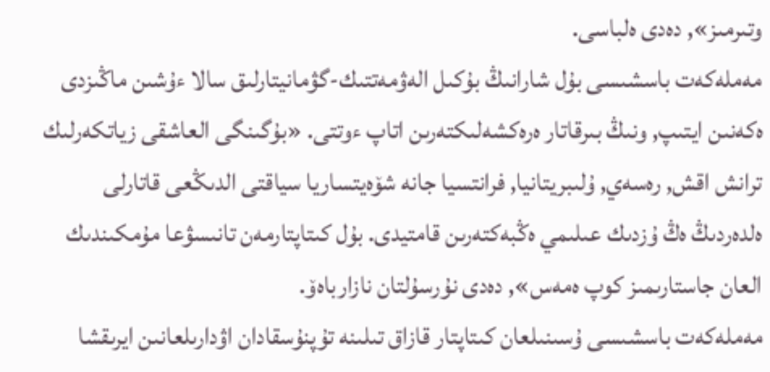وتىرمىز», دەدى ەلباسى.
مەملەكەت باسشىسى بۇل شارانىڭ بۇكىل الەۋمەتتىك-گۋمانيتارلىق سالا ءۇشىن ماڭىزدى ەكەنىن ايتىپ, ونىڭ بىرقاتار ەرەكشەلىكتەرىن اتاپ ءوتتى. «بۇگىنگى العاشقى زياتكەرلىك ترانش اقش, رەسەي, ۇلىبريتانيا, فرانتسيا جانە شۆەيتساريا سياقتى الدىڭعى قاتارلى ەلدەردىڭ ەڭ ۇزدىك عىلىمي ەڭبەكتەرىن قامتيدى. بۇل كىتاپتارمەن تانىسۋعا مۇمكىندىك العان جاستارىمىز كوپ ەمەس», دەدى نۇرسۇلتان نازارباەۆ.
مەملەكەت باسشىسى ۇسىنىلعان كىتاپتار قازاق تىلىنە تۇپنۇسقادان اۋدارىلعانىن ايرىقشا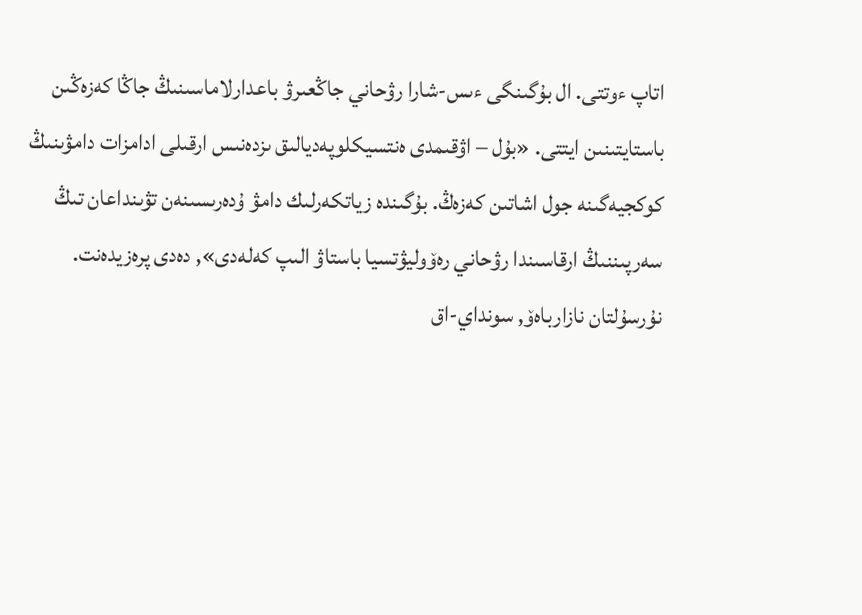اتاپ ءوتتى. ال بۇگىنگى ءىس-شارا رۋحاني جاڭعىرۋ باعدارلاماسىنىڭ جاڭا كەزەڭىن باستايتىنىن ايتتى. «بۇل – اۋقىمدى ەنتسيكلوپەديالىق ىزدەنىس ارقىلى ادامزات دامۋىنىڭ كوكجيەگىنە جول اشاتىن كەزەڭ. بۇگىندە زياتكەرلىك دامۋ ۇدەرىسىنەن تۋىنداعان تىڭ سەرپىننىڭ ارقاسىندا رۋحاني رەۆوليۋتسيا باستاۋ الىپ كەلەدى», دەدى پرەزيدەنت. نۇرسۇلتان نازارباەۆ, سونداي-اق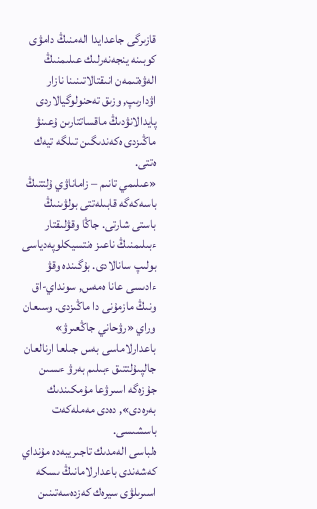قازىرگى جاعدايدا الەمنىڭ دامۋى كوبىنە ينجەنەرلىك عىلىمنىڭ الەۋەتىمەن انىقتالاتىنىنا نازار اۋدارىپ, وزىق تەحنولوگيالاردى پايدالانۋدىڭ ماقساتتارىن ۇعىنۋ ماڭىزدى ەكەندىگىن تىلگە تيەك ەتتى.
«عىلىمي تانىم – زاماناۋي ۇلتتىڭ باسەكەگە قابىلەتتى بولۋىنىڭ باستى شارتى. جاڭا وقۋلىقتار ءبىلىمنىڭ ناعىز ەنتسيكلوپەدياسى بولىپ سانالادى. بۇگىندە وقۋ ءادىسى عانا ەمەس, سونداي-اق ونىڭ مازمۇنى دا ماڭىزدى. وسىعان وراي «رۋحاني جاڭعىرۋ» باعدارلاماسى بەس جىلعا ارنالعان جالپىۇلتتىق ءبىلىم بەرۋ ءىسىن جۇزەگە اسىرۋعا مۇمكىندىك بەرەدى», دەدى مەملەكەت باسشىسى.
ەلباسى الەمدىك تاجىريبەدە مۇنداي كەشەندى باعدارلامانىڭ ىسكە اسىرىلۋى سيرەك كەزدەسەتىنىن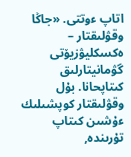اتاپ ءوتتى. «جاڭا وقۋلىقتار – ەكسكليۋزيۆتى گۋمانيتارلىق كىتاپحانا. بۇل وقۋلىقتار كوپشىلىك ءۇشىن كىتاپ تۇرىندە,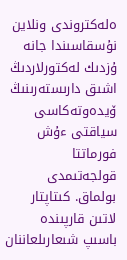ەلەكتروندى ونلاين نۇسقاسىندا جانە ۇزدىك لەكتورلاردىڭ اشىق دارىستەرىنىڭ ۆيدەوتەكاسى سياقتى ءۇش فورماتتا قولجەتىمدى بولماق. كىتاپتار لاتىن قارپىندە باسىپ شىعارىلعاننان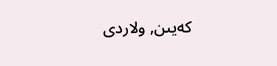كەيىن, ولاردى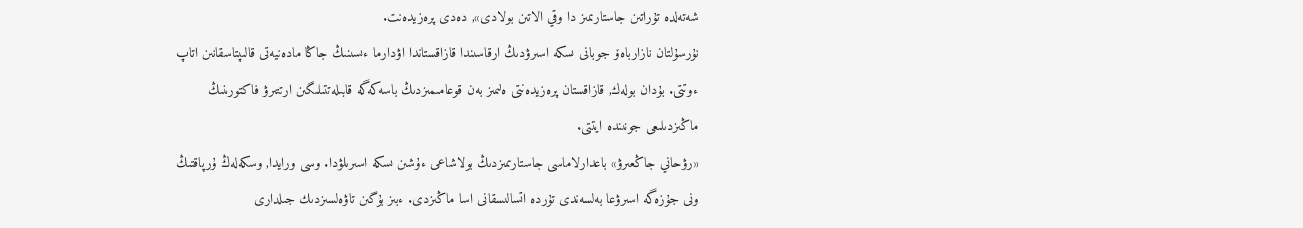شەتەلدە تۇراتىن جاستارىمىز دا وقي الاتىن بولادى», دەدى پرەزيدەنت.
نۇرسۇلتان نازارباەۆ جوبانى ىسكە اسىرۋدىڭ ارقاسىندا قازاقستاندا اۋدارما ءىسىنىڭ جاڭا مادەنيەتى قالىپتاسقانىن اتاپ ءوتتى. بۇدان بولەك, قازاقستان پرەزيدەنتى ەلىمىز بەن قوعامىمىزدىڭ باسەكەگە قابىلەتتىلىگىن ارتتىرۋ فاكتورىنىڭ ماڭىزدىلىعى جونىندە ايتتى.
«رۋحاني جاڭعىرۋ» باعدارلاماسى جاستارىمىزدىڭ بولاشاعى ءۇشىن ىسكە اسىرىلۋدا. وسى ورايدا, وسكەلەڭ ۇرپاقتىڭ ونى جۇزەگە اسىرۋعا بەلسەندى تۇردە اتسالىسقانى اسا ماڭىزدى. ءبىز بۇگىن تاۋەلسىزدىك جىلدارى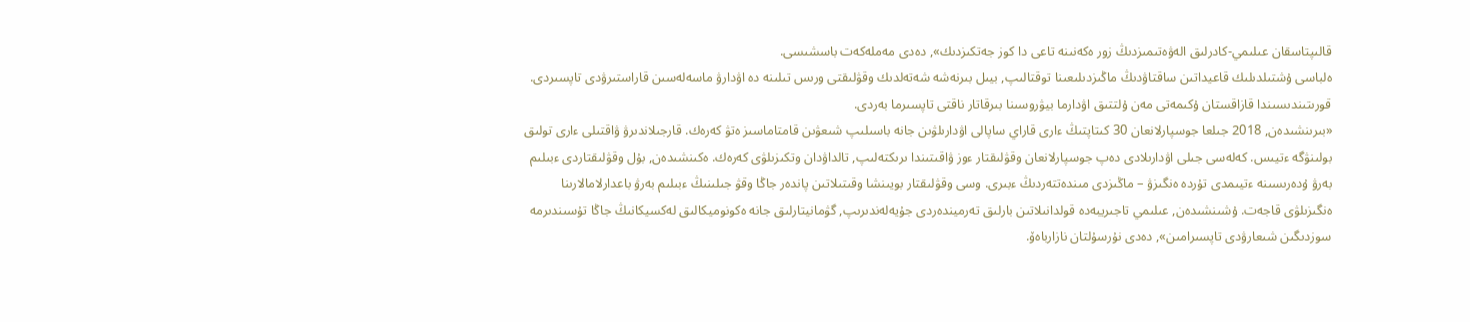قالىپتاسقان عىلىمي-كادرلىق الەۋەتىمىزدىڭ زور ەكەنىنە تاعى دا كوز جەتكىزدىك», دەدى مەملەكەت باسشىسى.
ەلباسى ۇشتىلدىلىك قاعيداتىن ساقتاۋدىڭ ماڭىزدىلىعىنا توقتالىپ, بيىل بىرنەشە شەتەلدىك وقۋلىقتى ورىس تىلىنە دە اۋدارۋ ماسەلەسىن قاراستىرۋدى تاپسىردى. قورىتىندىسىندا قازاقستان ۇكىمەتى مەن ۇلتتىق اۋدارما بيۋروسىنا بىرقاتار ناقتى تاپسىرما بەردى.
«بىرىنشىدەن, 2018 جىلعا جوسپارلانعان 30 كىتاپتىڭ ءارى قاراي ساپالى اۋدارىلۋىن جانە باسىلىپ شىعۋىن قامتاماسىز ەتۋ كەرەك. قارجىلاندىرۋ ۋاقتىلى ءارى تولىق بولىنۋگە ءتيىس. كەلەسى جىلى اۋدارىلادى دەپ جوسپارلانعان وقۋلىقتار ءوز ۋاقىتىندا ىرىكتەلىپ, تالداۋدان وتكىزىلۋى كەرەك. ەكىنشىدەن, بۇل وقۋلىقتاردى ءبىلىم بەرۋ ۇدەرىسىنە ءتيىمدى تۇردە ەنگىزۋ – ماڭىزدى مىندەتتەردىڭ ءبىرى. وسى وقۋلىقتار بويىنشا وقىتىلاتىن پاندەر جاڭا وقۋ جىلىنىڭ ءبىلىم بەرۋ باعدارلامالارىنا ەنگىزىلۋى قاجەت. ۇشىنشىدەن, عىلىمي تاجىريبەدە قولدانىلاتىن بارلىق تەرميندەردى جۇيەلەندىرىپ, گۋمانيتارلىق جانە ەكونوميكالىق لەكسيكانىڭ جاڭا تۇسىندىرمە سوزدىگىن شىعارۋدى تاپسىرامىن», دەدى نۇرسۇلتان نازارباەۆ.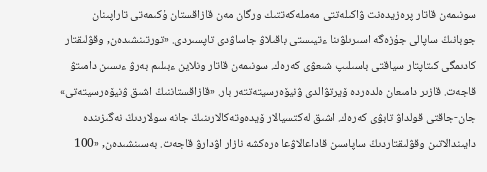سونىمەن قاتار پرەزيدەنت ۋاكىلەتتى مەملەكەتتىك ورگان مەن قازاقستان ۇكىمەتى تاراپىنان جوبانىڭ ساپالى جۇزەگە اسىرىلۋىنا ءتيىستى باقىلاۋ جاساۋدى تاپسىردى. «تورتىنشىدەن, وقۋلىقتار كادىمگى كىتاپتار سياقتى باسىلىپ شىعۋى كەرەك. سونىمەن قاتار ونلاين ءبىلىم بەرۋ ءىسىن دامىتۋ قاجەت. قازىر دامىعان ەلدەردە ۆيرتۋالدى ۋنيۆەرسيتەتتەر بار. «قازاقستاننىڭ اشىق ۋنيۆەرسيتەتى» جان-جاقتى قولداۋ تابۋى كەرەك. اشىق لەكتسيالار ۆيدەوتەكالارىنىڭ جانە سولاردىڭ نەگىزىندە دايىندالاتىن وقۋلىقتاردىڭ ساپاسىن قاداعالاۋعا ەرەكشە نازار اۋدارۋ قاجەت. بەسىنشىدەن, «100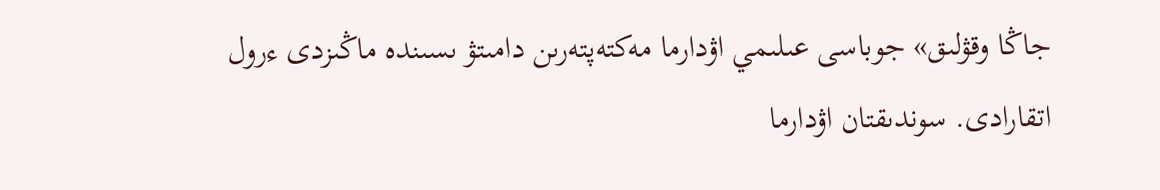جاڭا وقۋلىق» جوباسى عىلىمي اۋدارما مەكتەپتەرىن دامىتۋ ىسىندە ماڭىزدى ءرول اتقارادى. سوندىقتان اۋدارما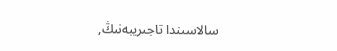سالاسىندا تاجىريبەنىڭ,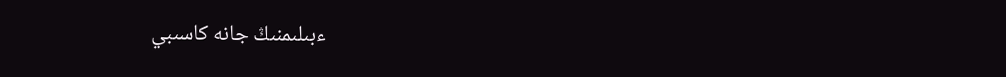ءبىلىمنىڭ جانە كاسىبي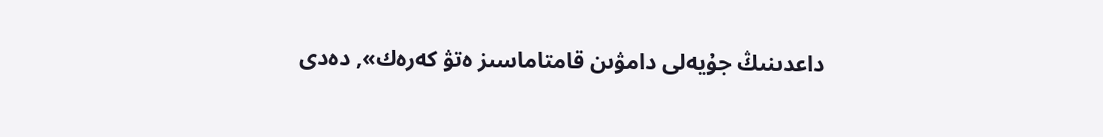داعدىنىڭ جۇيەلى دامۋىن قامتاماسىز ەتۋ كەرەك», دەدى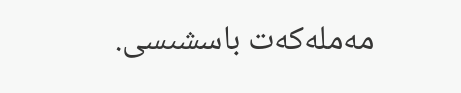مەملەكەت باسشىسى.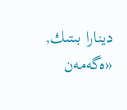دينارا بىتىك, «ەگەمەن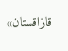قازاقستان»